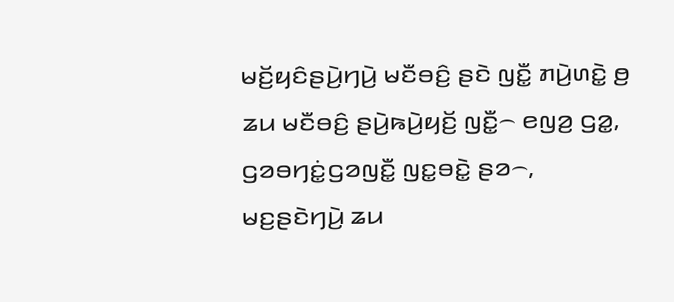ꤗꤢꤩ꤬ꤟꤢꤨꤔꤣꤧ꤬ꤚꤣꤧ꤬ ꤗꤢꤪꤋꤢꤨ꤬ ꤔꤢꤧ ꤜꤢꤪ꤭ ꤊꤣꤧ꤬ꤛꤢꤧ꤭ ꤥ꤬ ꤘꤣ ꤗꤢꤪꤋꤢꤨ꤬ ꤔꤣꤧ꤬ꤒꤣꤧ꤬ꤟꤢꤩ꤬ ꤜꤢꤪ꤭꤮ ꤕꤜꤤ꤬ ꤞꤤ꤭, ꤞꤤꤋꤚꤢꤦ꤭ꤞꤤꤜꤢꤪ꤭ ꤜꤢ꤭ꤋꤢꤧ꤭ ꤔꤤ꤮, ꤗꤢ꤬ꤔꤢꤧꤚꤣꤧ꤬ ꤘꤣ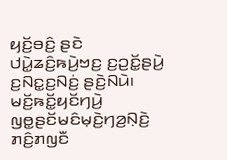ꤟꤢꤩ꤬ꤋꤢꤨ꤬ ꤔꤢꤧ ꤓꤣꤧ꤭ꤘꤢꤨ꤬ꤒꤣꤧ꤬ꤠꤢ꤬ ꤢ꤬ꤑꤢꤩ꤭ꤔꤣꤧ꤬ ꤢ꤬ꤡꤢ꤭ꤢ꤬ꤡꤢꤦ꤬ ꤔꤢꤧ꤬ꤡꤣꤧ꤯ ꤗꤢꤩ꤬ꤒꤢꤩ꤭ꤟꤢꤩꤚꤣꤧ꤬ ꤜꤥ꤭ꤔꤢꤩꤗꤢꤨꤗ꤫ꤢꤧ꤬ꤚꤤ꤬ꤡ꤫ꤢꤧ꤬ ꤊꤢꤨ꤬ꤊꤜꤢꤪ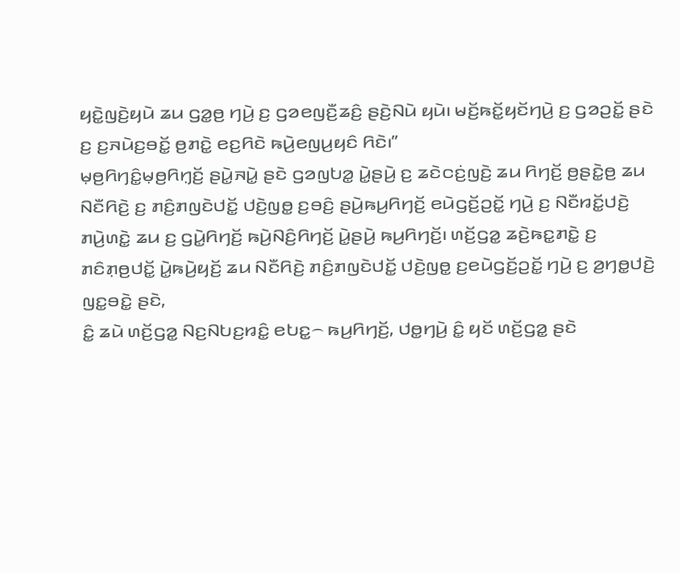ꤟꤢꤧ꤭ꤜꤢꤧ꤬ꤟꤣꤧ ꤘꤣ ꤞꤤ꤭ꤥ꤬ ꤚꤣꤧ꤬ ꤢ꤬ ꤞꤤꤕꤜꤢꤪ꤬ꤘꤢꤨ꤬ ꤔꤢꤧ꤬ꤡꤣꤧ ꤟꤣꤧ꤯ ꤗꤢꤩ꤬ꤒꤢꤩ꤭ꤟꤢꤩꤚꤣꤧ꤬ ꤢ꤬ ꤞꤤꤑꤢꤩ꤭ ꤔꤢꤧ ꤢ꤬ ꤢ꤬ꤏꤣꤧꤢ꤬ꤋꤢꤩ꤭ ꤥ꤬ꤊꤢꤧ꤭ ꤕꤢ꤬ꤖꤢꤧ ꤒꤣꤧ꤬ꤕꤜꤣ꤬ꤟꤢꤨ ꤖꤢꤧ꤯”
ꤗ꤫ꤥ꤬ꤖꤚꤢꤨ꤭ꤗ꤫ꤥ꤬ꤖꤚ꤫ꤢꤩ꤬ ꤔꤣꤧ꤭ꤏꤣꤧ꤭ ꤔꤢꤧ ꤞꤤꤜꤝꤤ꤭ ꤣꤧ꤭ꤔꤣꤧ꤬ ꤢ꤬ ꤘꤢꤧꤍꤢꤦ꤬ꤜꤢꤧ꤬ ꤘꤣ ꤖꤚꤢꤩ꤬ ꤥ꤬ꤔꤢꤧ꤭ꤥ꤬ ꤘꤣ ꤡꤢꤪꤖꤢꤧ꤬ ꤢ꤬ ꤊꤢꤨ꤬ꤊꤜꤢꤧꤓꤢꤩ꤭ ꤓꤢꤧ꤬ꤜꤥ꤭ ꤢ꤬ꤋꤢꤨ꤬ ꤔꤣꤧ꤬ꤒꤣ꤬ꤖꤚꤢꤩ꤬ ꤕꤣꤧꤞꤢꤩ꤬ꤑꤢꤩ꤭ ꤚꤣꤧ꤬ ꤢ꤬ ꤡꤢꤪꤙꤢꤩ꤭ꤓꤢꤧ꤬ ꤊꤣꤧ꤬ꤛꤢꤧ꤭ ꤘꤣ ꤢ꤬ ꤞꤣꤧ꤭ꤖꤚꤢꤩ꤬ ꤒꤣꤧ꤬ꤡꤢꤨ꤬ꤖꤚꤢꤩ꤬ ꤣꤧ꤭ꤔꤣꤧ꤬ ꤒꤣ꤬ꤖꤚꤢꤩ꤬꤯ ꤛꤢꤩ꤬ꤞꤤ꤭ ꤘꤢꤧ꤬ꤒꤢ꤭ꤊꤢꤧ꤭ ꤢ꤬ ꤊꤢꤨꤊ꤫ꤥ꤬ꤓꤢꤩ꤭ ꤣꤧ꤭ꤒꤣꤧ꤬ꤟꤢꤩ꤬ ꤘꤣ ꤡꤢꤪꤖꤢꤧ꤬ ꤊꤢꤨ꤬ꤊꤜꤢꤧꤓꤢꤩ꤭ ꤓꤢꤧ꤬ꤜꤥ꤭ ꤢ꤬ꤕꤣꤧꤞꤢꤩ꤬ꤑꤢꤩ꤭ ꤚꤣꤧ꤬ ꤢ꤬ ꤤ꤬ꤚꤥ꤭ꤓꤢꤧ꤬ ꤜꤢ꤭ꤋꤢꤧ꤭ ꤔꤢꤧ,
ꤢꤨ꤭ ꤘꤣꤧ ꤛꤢꤩ꤬ꤞꤤ꤭ ꤡꤢ꤬ꤡꤝꤢ꤬ꤙꤢꤨ꤭ ꤕꤝꤢ꤭꤮ ꤒꤣ꤬ꤖꤚꤢꤩ꤬, ꤓꤥ꤭ꤚꤣꤧ꤬ ꤢꤨ꤭ ꤟꤢꤩ ꤛꤢꤩ꤬ꤞꤤ꤭ ꤔꤢꤧ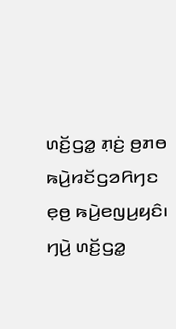ꤛꤢꤩ꤬ꤞꤤ꤭ ꤊ꤫ꤢꤦ꤬ ꤥ꤬ꤊꤥ ꤒꤣꤧ꤬ꤙꤢꤩꤞꤤꤖꤚꤢ ꤕ꤫ꤥ꤬ ꤒꤣꤧ꤬ꤕꤜꤣ꤬ꤟꤢꤨ꤯ ꤚꤣꤧ꤬ ꤛꤢꤩ꤬ꤞꤤ꤭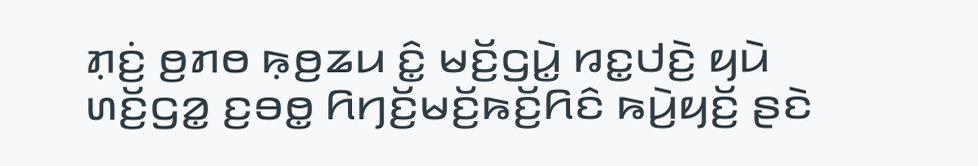ꤊ꤫ꤢꤦ꤬ ꤥ꤬ꤊꤥ ꤒ꤫ꤥ꤬ꤘꤣ ꤢꤨ꤭ ꤗꤢꤩ꤬ꤞꤣꤧ꤭ ꤙꤢ꤭ꤓꤢꤧ꤬ ꤟꤣꤧ ꤛꤢꤩ꤬ꤞꤤ꤭ ꤢ꤬ꤋꤥ꤭ ꤖꤚꤢꤩ꤬ꤗꤢꤩ꤬ꤒꤢꤩ꤬ꤖꤢꤨ ꤒꤣꤧ꤬ꤟꤢꤩ꤬ ꤔꤢꤧ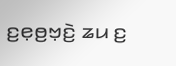ꤢ꤬ꤕ꤫ꤥ꤬ꤠ꤫ꤢꤧ꤬ ꤘꤣ ꤢ꤬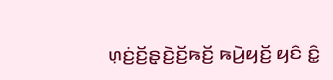ꤛ꤫ꤢꤦ꤬ꤢꤩ꤬ꤔ꤫ꤢꤧ꤬ꤢꤩ꤬ꤒꤢꤩ꤬ ꤒꤣꤧ꤬ꤟꤢꤩ꤬ ꤟꤢꤨ ꤢꤨ꤭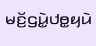ꤗꤢꤩ꤬ꤞꤣꤧ꤭ꤓꤥ꤭ꤟꤣꤧ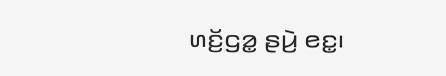ꤛꤢꤩ꤬ꤞꤤ꤭ ꤔꤣꤧ꤬ ꤕꤢ꤭꤯